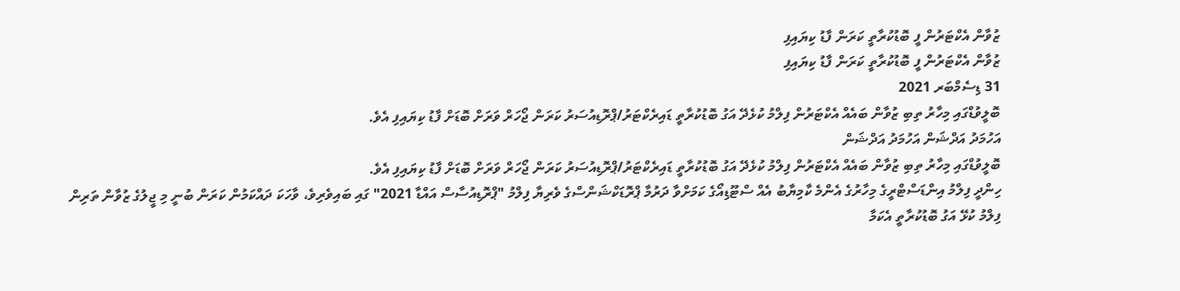ޒުވާން އެކްޓަރުން ފީ ބޮޑުކުރާތީ ކަރަން ފާޑު ކިޔައިފި
ޒުވާން އެކްޓަރުން ފީ ބޮޑުކުރާތީ ކަރަން ފާޑު ކިޔައިފި
31 ޑިސެމްބަރ 2021
ބޮލީވުޑްގައި މިހާރު ތިބި ޒުވާން ބައެއް އެކްޓަރުން ފިލްމު ކުޅެދޭ އަގު ބޮޑުކުރާތީ ޑައިރެކްޓަރު/ޕްރޮޑިއުސަރު ކަރަން ޖޯހަރް ވަރަށް ބޮޑަށް ފާޑު ކިޔައިފި އެވެ.
އަހުމަދު އަދްޝަން އަހުމަދު އަދްޝަން
ބޮލީވުޑްގައި މިހާރު ތިބި ޒުވާން ބައެއް އެކްޓަރުން ފިލްމު ކުޅެދޭ އަގު ބޮޑުކުރާތީ ޑައިރެކްޓަރު/ޕްރޮޑިއުސަރު ކަރަން ޖޯހަރް ވަރަށް ބޮޑަށް ފާޑު ކިޔައިފި އެވެ.
ހިންދީ ފިލްމު އިންޑަސްޓްރީގެ މިހާރުގެ އެންމެ ކާމިޔާބު އެއް ސްޓޫޑިއޯގެ ކަމަށްވާ ދަރުމާ ޕްރޮޑަކްޝަންސްގެ ވެރިޔާ ފިލްމު "ޕްރޮޑިއުސާސް އައްޑާ 2021" ގައި ބައިވެރިވެ، ވާހަކަ ދައްކަމުން ކަރަން ބުނީ މި ޖީލުގެ ޒުވާން ތަރިން ފިލްމު ކުޅޭ އަގު ބޮޑުކުރާތީ އެކަމާ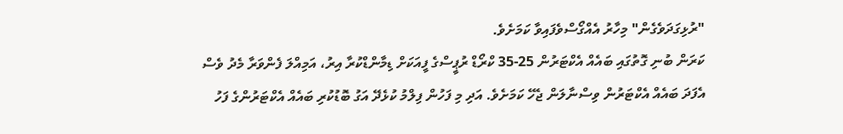"ރުޅިގަދަވެގެން" މިހާރު އެއްގޯސްވެފައިވާ ކަމަށެވެ.
ކަރަން ބުނި ގޮތުގައި ބައެއް އެކްޓަރުން 25-35 ކްރޯޑް ރުޕީސްގެ ފީއަކަށް ޑިމާންޑްކުރާ އިރު، އަމިއްލަ ފެންވަރާ މެދު ވެސް އެފަދަ ބައެއް އެކްޓަރުން ވިސްނާލަން ޖެހޭ ކަމަށެވެ. އަދި މި ފަހުން ފިލްމު ކުޅެދޭ އަގު ބޮޑުކުރި ބައެއް އެކްޓަރުންގެ ފަހު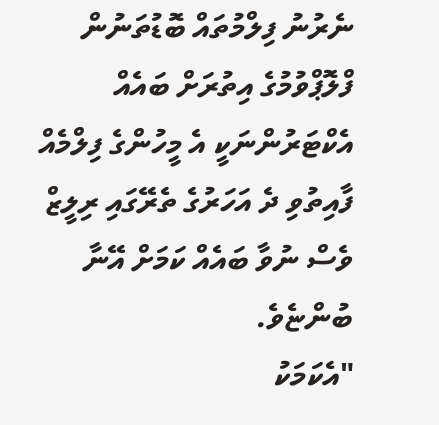ނެރުނު ފިލްމުތައް ބޮޑުތަނުން ފްލޮޕްވުމުގެ އިތުރަށް ބައެއް އެކްޓަރުންނަކީ އެ މީހުންގެ ފިލްމެއް ފާއިތުވި ދެ އަހަރުގެ ތެރޭގައި ރިލީޒް ވެސް ނުވާ ބައެއް ކަމަށް އޭނާ ބުންޏެވެ.
"އެކަމަކު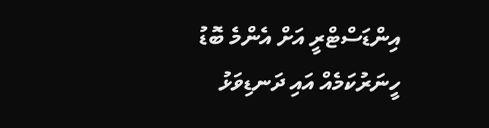އިންޑަސްޓްރީ އަށް އެންމެ ބޮޑު ހީނަރުކަމެއް އައި ދަނޑިވަޅު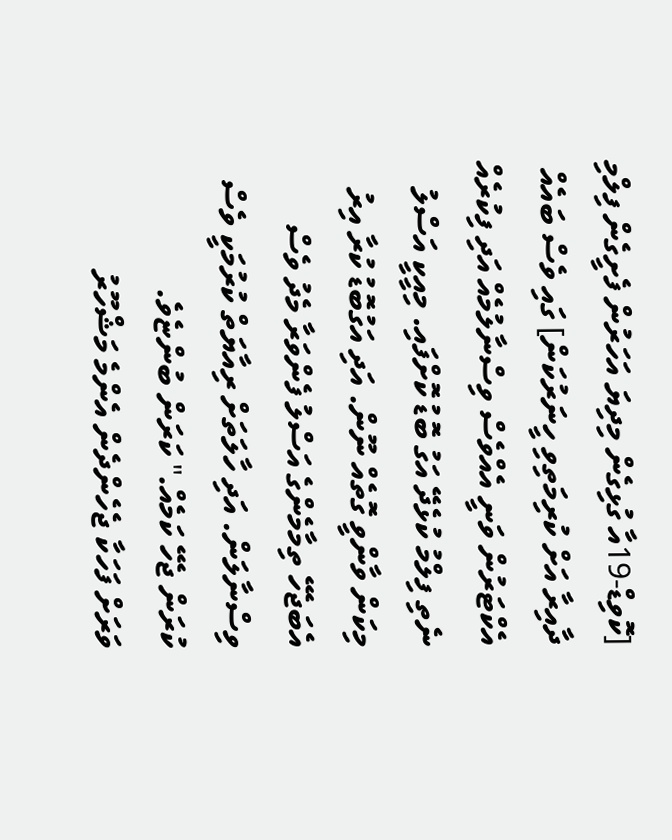[ކޮވިޑް-19އާ ގުޅިގެން މިދިޔަ އަހަރުން ފެށީގެން ފިލްމި ދާއިރާ އަށް ކުރިމަތިވި ހީނަރުކަން] ގައި ވެސް ބައެއް އެކްޓަރުން ވަނީ އެއްވެސް ވިސްނާލުމެއް އަދި ފިކުރެއް ނެތި ފިލްމު ކުޅެދޭ އަގު ބޮޑު ކޮށްފައި. މިއީކީ އަސްލު މިކަން ވާންވީ ގޮތެއް ނޫން. އަދި އަގުބޮޑު ކުރާ އިރު އެބަޖެހޭ ތިމާމެންގެ އަސްލު ފެންވަރާ މެދު ވެސް ވިސްނާލަން. އަދި ހާލަތަށް ރިއާޔަތް ކުރުމަކީ ވެސް ކުރަން ޖެހޭ ކަމެއް." ކަރަން ބުންޏެވެ.
ވަރަށް ފަހަކާ ޖެހެންދެން އެންމެ މަޝްހޫރު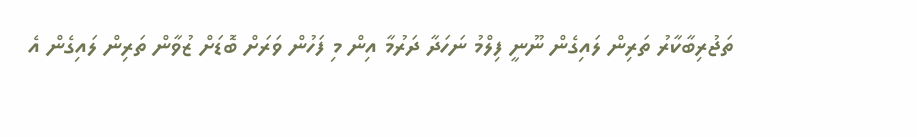ތަޖުރިބާކާރު ތަރިން ލައިގެން ނޫނީ ފިލްމު ނަހަދާ ދަރުމާ އިން މި ފަހުން ވަރަށް ބޮޑަށް ޒުވާން ތަރިން ލައިގެން އެ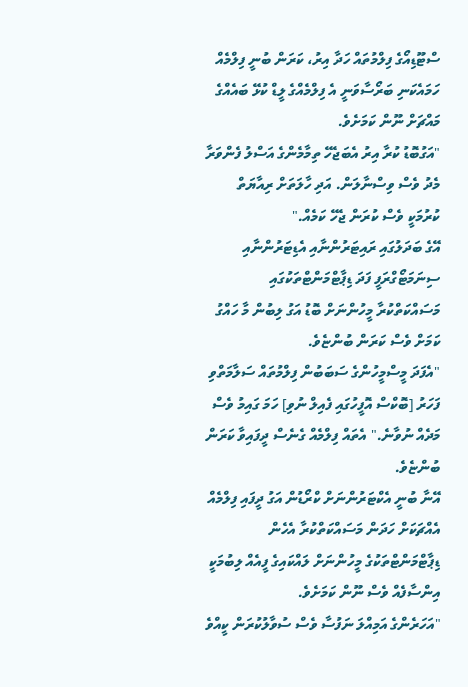ސްޓޫޑިއޯގެ ފިލްމުތައް ހަދާ އިރު، ކަރަން ބުނީ ފިލްމެއް ހަމައެކަނި ބަރޯސާވަނީ އެ ފިލްމެއްގެ ލީޑް ކުޅޭ ބައެއްގެ މައްޗަށް ނޫން ކަމަށެވެ.
"އަގުބޮޑު ކުރާ އިރު އެބަޖެހޭ ތިމާމެންގެ އަސްލު ފެންވަރާ މެދު ވެސް ވިސްނާލަން. އަދި ހާލަތަށް ރިއާޔަތް ކުރުމަކީ ވެސް ކުރަން ޖެހޭ ކަމެއް."
އޭގެ ބަދަލުގައި ރައިޓަރުންނާއި އެޑިޓަރުންނާއި ސިނަމަޓޯގްރަފީ ފަދަ ޑިޕާޓްމަންޓްތަކުގައި މަސައްކަތްކުރާ މީހުންނަށް ބޮޑު އަގު ލިބުން މާ ހައްގު ކަމަށް ވެސް ކަރަން ބުންޏެވެ.
"އެފަދަ މީސްމީހުންގެ ސަބަބުން ފިލްމުތައް ސަލާމަތްވި ފަހަރު [ބޮކްސް އޮފީހުގައި ފެއިލް ނުވި] ހަމަ ގައިމު ވެސް މަދެއް ނުވާނެ." އެތައް ފިލްމެއް ގެނެސް ދީފައިވާ ކަރަން ބުންޏެވެ.
އޭނާ ބުނީ އެކްޓަރުންނަށް ކްރޯޑުން އަގު ދީފައި ފިލްމެއް އެއްޗަކަށް ހަދަން މަސައްކަތްކުރާ އެހެން ޑިޕާޓްމަންޓްތަކުގެ މީހުންނަށް ލައްކައިގެ ފީއެއް ލިބުމަކީ އިންސާފެއް ވެސް ނޫން ކަމަށެވެ.
"އަހަރެންގެ އަމިއްލަ ނަފުސާ ވެސް ސުވާލުކުރަން ކީއްވެ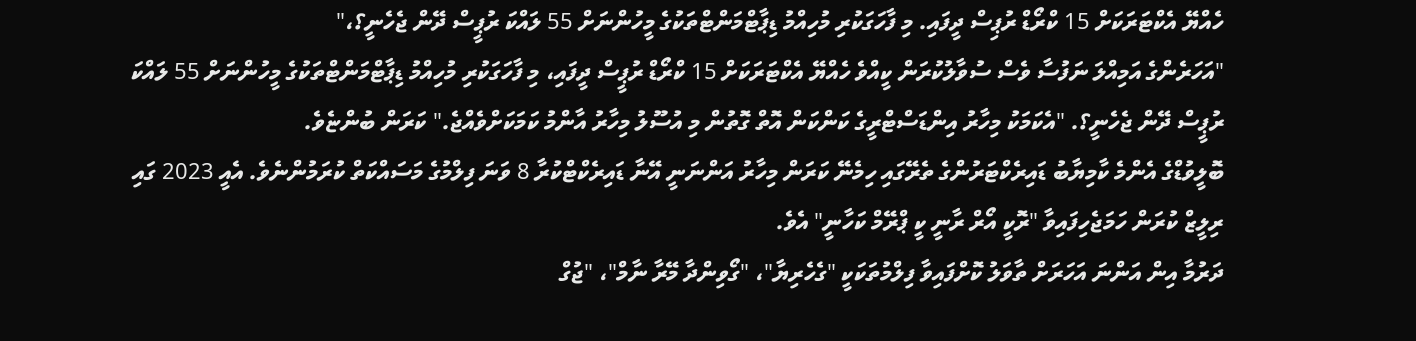ހެއްޔޭ އެކްޓަރަކަށް 15 ކްރޯޑް ރުޕިސް ދީފައި. މި ފާހަގަކުރި މުހިއްމު ޑިޕާޓްމަންޓްތަކުގެ މީހުންނަށް 55 ލައްކަ ރުޕީސް ދޭން ޖެހެނީ؟،"
"އަހަރެންގެ އަމިއްލަ ނަފުސާ ވެސް ސުވާލުކުރަން ކީއްވެ ހެއްޔޭ އެކްޓަރަކަށް 15 ކްރޯޑް ރުޕީސް ދީފައި، މި ފާހަގަކުރި މުހިއްމު ޑިޕާޓްމަންޓްތަކުގެ މީހުންނަށް 55 ލައްކަ ރުޕީސް ދޭން ޖެހެނީ؟. "އެކަމަކު މިހާރު އިންޑަސްޓްރީގެ ކަންކަން އޮތް ގޮތުން މި އުސޫލު މިހާރު އާންމު ކަމަކަށްވެއްޖެ." ކަރަން ބުންޏެވެ.
ބޮލީވުޑްގެ އެންމެ ކާމިޔާބު ޑައިރެކްޓަރުންގެ ތެރޭގައި ހިމެނޭ ކަރަން މިހާރު އަންނަނީ އޭނާ ޑައިރެކްޓްކުރާ 8 ވަނަ ފިލްމުގެ މަސައްކަތް ކުރަމުންނެވެ. އެއީ 2023 ގައި ރިލީޒް ކުރަން ހަމަޖެހިފައިވާ "ރޮކީ އޯރް ރާނީ ކީ ޕްރޭމް ކަހާނީ" އެވެ.
ދަރުމާ އިން އަންނަ އަހަރަށް ތާވަލު ކޮށްފައިވާ ފިލްމުތަކަކީ "ގެހެރިޔާ"، "ގޯވިންދާ މޭރާ ނާމް"، "ޖުގް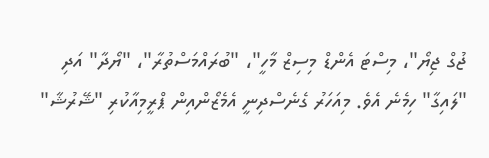ޖުގް ޖިޔޯ"، މިސްޓަ އެންޑް މިސިޒް މާހީ"، "ބުރައްމަސްތުރާ"، "ޔޯދާ" އަދި "ލައިގާ" ހިމެނެ އެވެ. މިއަހަރު ގެނެސްދިނީ އެމެޒޯންއިން ޕްރީމިއާކުރި "ޝޭރުޝާ"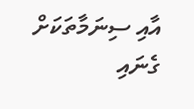އާއި ސިނަމާތަކަށް ގެނައި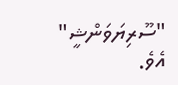"ސޫރިޔަވަންޝީ" އެވެ.